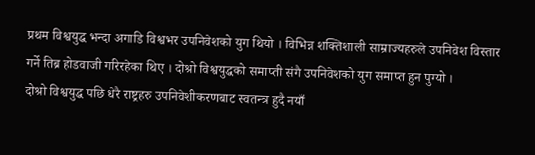प्रथम विश्वयुद्ध भन्दा अगाडि विश्वभर उपनिवेशको युग थियो । विभिन्न शक्तिशाली साम्राज्यहरुले उपनिवेश विस्तार गर्ने तिब्र होडवाजी गरिरहेका थिए । दोश्रो विश्वयुद्धको समाप्ती संगै उपनिवेशको युग समाप्त हुन पुग्यो ।
दोश्रो विश्वयुद्ध पछि धेरै राष्ट्रहरु उपनिवेशीकरणबाट स्वतन्त्र हुदै नयाँ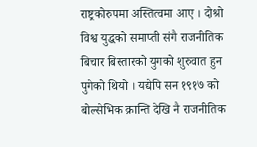राष्ट्रकोरुपमा अस्तित्वमा आए । दोश्रो विश्व युद्धको समाप्ती संगै राजनीतिक बिचार बिस्तारको युगको शुरुवात हुन पुगेको थियो । यद्येपि सन १९१७ को बोल्सेभिक क्रान्ति देखि नै राजनीतिक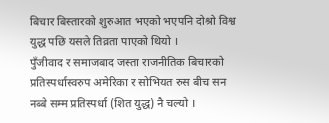बिचार बिस्तारको शुरुआत भएको भएपनि दोश्रो विश्व युद्ध पछि यसले तिव्रता पाएको थियो ।
पुँजीवाद र समाजबाद जस्ता राजनीतिक बिचारको प्रतिस्पर्धास्वरुप अमेरिका र सोभियत रुस बीच सन नब्बे सम्म प्रतिस्पर्धा (शित युद्ध) नै चल्यो ।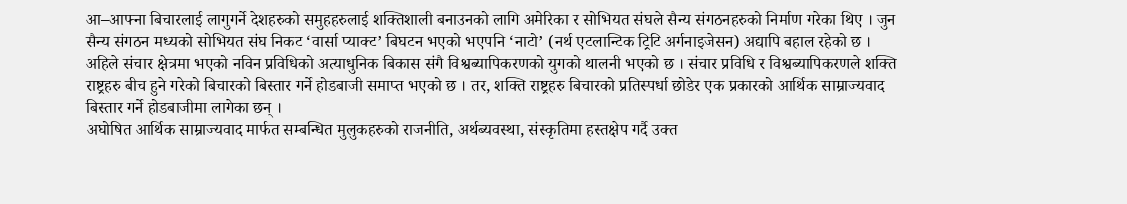आ–आफ्ना बिचारलाई लागुगर्ने देशहरुको समुहहरुलाई शक्तिशाली बनाउनको लागि अमेरिका र सोभियत संघले सैन्य संगठनहरुको निर्माण गरेका थिए । जुन सैन्य संगठन मध्यको सोभियत संघ निकट ‘वार्सा प्याक्ट’ बिघटन भएको भएपनि ‘नाटो’ (नर्थ एटलान्टिक ट्रिटि अर्गनाइजेसन) अद्यापि बहाल रहेको छ ।
अहिले संचार क्षेत्रमा भएको नविन प्रविधिको अत्याधुनिक बिकास संगै विश्वब्यापिकरणको युगको थालनी भएको छ । संचार प्रविधि र विश्वब्यापिकरणले शक्ति राष्ट्रहरु बीच हुने गरेको बिचारको बिस्तार गर्ने होडबाजी समाप्त भएको छ । तर, शक्ति राष्ट्रहरु बिचारको प्रतिस्पर्धा छोडेर एक प्रकारको आर्थिक साम्राज्यवाद बिस्तार गर्ने होडबाजीमा लागेका छन् ।
अघोषित आर्थिक साम्राज्यवाद मार्फत सम्बन्धित मुलुकहरुको राजनीति, अर्थब्यवस्था, संस्कृतिमा हस्तक्षेप गर्दै उक्त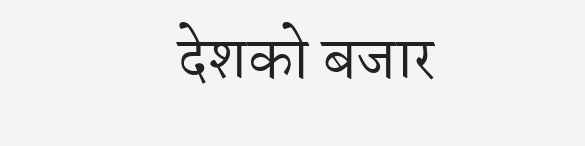देशको बजार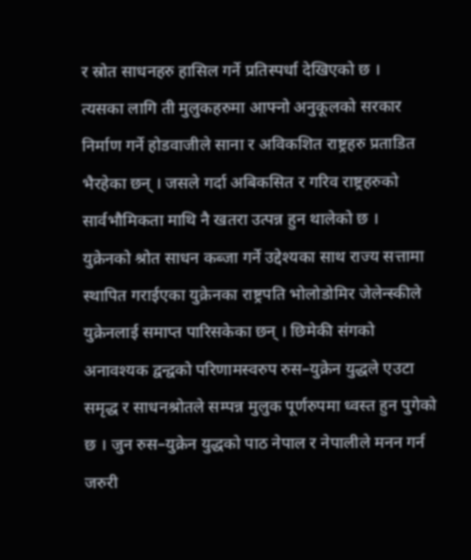र स्रोत साधनहरु हासिल गर्ने प्रतिस्पर्धा देखिएको छ ।
त्यसका लागि ती मुलुकहरुमा आफ्नो अनुकूलको सरकार निर्माण गर्ने होडवाजीले साना र अविकशित राष्ट्रहरु प्रताडित भैरहेका छन् । जसले गर्दा अबिकसित र गरिव राष्ट्रहरुको सार्वभौमिकता माथि नै खतरा उत्पन्न हुन थालेको छ ।
युक्रेनको श्रोत साधन कब्जा गर्ने उद्देश्यका साथ राज्य सत्तामा स्थापित गराईएका युक्रेनका राष्ट्रपति भोलोडोमिर जेलेन्स्कीले युक्रेनलाई समाप्त पारिसकेका छन् । छिमेकी संगको अनावश्यक द्वन्द्वको परिणामस्वरुप रुस–युक्रेन युद्धले एउटा समृद्ध र साधनश्रोतले सम्पन्न मुलुक पूर्णरुपमा ध्वस्त हुन पुगेको छ । जुन रुस–युक्रेन युद्धको पाठ नेपाल र नेपालीले मनन गर्न जरुरी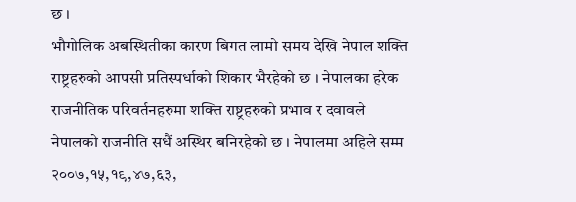छ ।
भौगोलिक अबस्थितीका कारण बिगत लामो समय देखि नेपाल शक्ति राष्ट्रहरुको आपसी प्रतिस्पर्धाको शिकार भैरहेको छ । नेपालका हरेक राजनीतिक परिवर्तनहरुमा शक्ति राष्ट्रहरुको प्रभाव र दवावले नेपालको राजनीति सधैं अस्थिर बनिरहेको छ । नेपालमा अहिले सम्म २००७,१५,१९,४७,६३,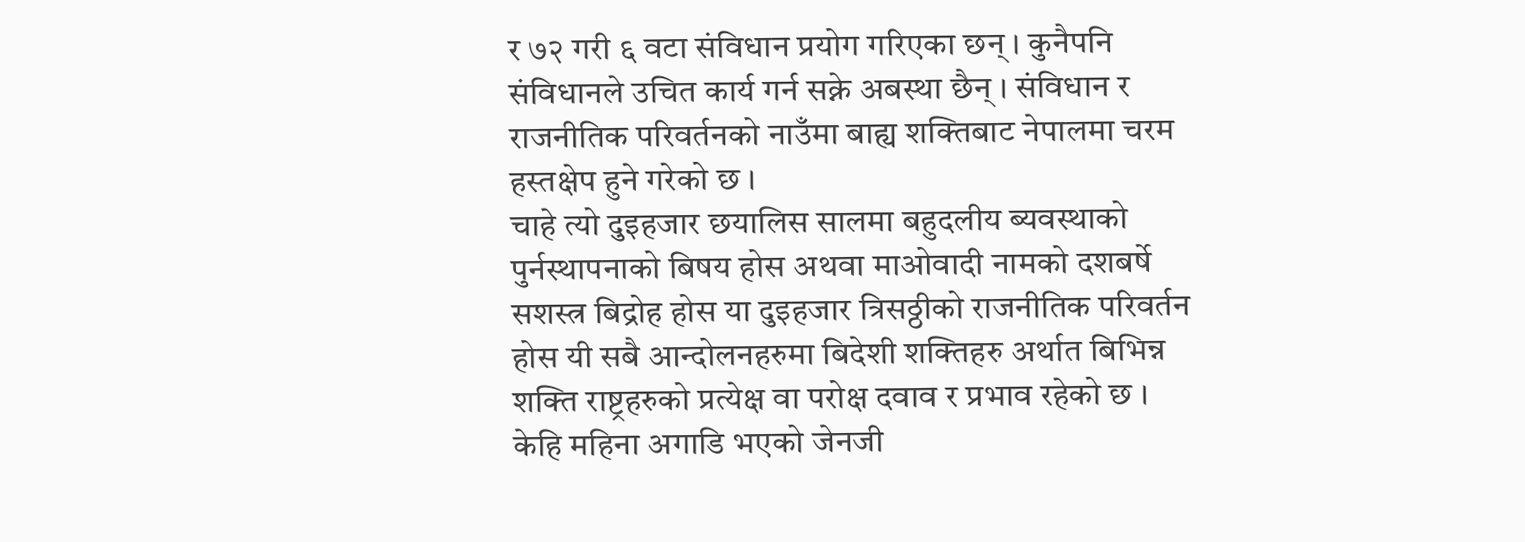र ७२ गरी ६ वटा संविधान प्रयोग गरिएका छन् । कुनैपनि संविधानले उचित कार्य गर्न सक्ने अबस्था छैन् । संविधान र राजनीतिक परिवर्तनको नाउँमा बाह्य शक्तिबाट नेपालमा चरम हस्तक्षेप हुने गरेको छ ।
चाहे त्यो दुइहजार छयालिस सालमा बहुदलीय ब्यवस्थाको पुर्नस्थापनाको बिषय होस अथवा माओवादी नामको दशबर्षे सशस्त्र बिद्रोह होस या दुइहजार त्रिसठ्ठीको राजनीतिक परिवर्तन होस यी सबै आन्दोलनहरुमा बिदेशी शक्तिहरु अर्थात बिभिन्न शक्ति राष्ट्रहरुको प्रत्येक्ष वा परोक्ष दवाव र प्रभाव रहेको छ । केहि महिना अगाडि भएको जेनजी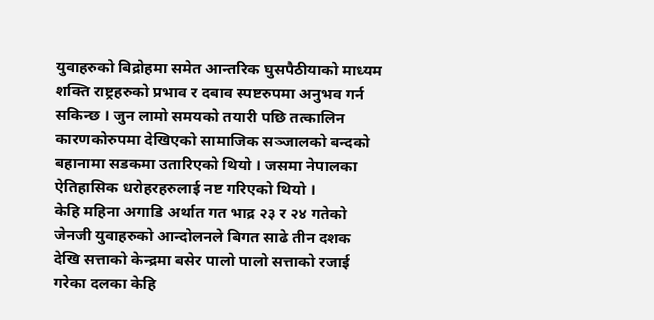युवाहरुको बिद्रोहमा समेत आन्तरिक घुसपैठीयाको माध्यम शक्ति राष्ट्रहरुको प्रभाव र दबाव स्पष्टरुपमा अनुभव गर्न सकिन्छ । जुन लामो समयको तयारी पछि तत्कालिन कारणकोरुपमा देखिएको सामाजिक सञ्जालको बन्दको बहानामा सडकमा उतारिएको थियो । जसमा नेपालका ऐतिहासिक धरोहरहरुलाई नष्ट गरिएको थियो ।
केहि महिना अगाडि अर्थात गत भाद्र २३ र २४ गतेको जेनजी युवाहरुको आन्दोलनले बिगत साढे तीन दशक देखि सत्ताको केन्द्रमा बसेर पालो पालो सत्ताको रजाई गरेका दलका केहि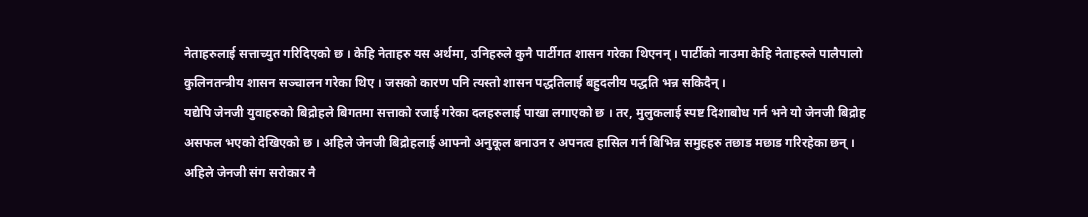नेताहरुलाई सत्ताच्युत गरिदिएको छ । केहि नेताहरु यस अर्थमा, उनिहरुले कुनै पार्टीगत शासन गरेका थिएनन् । पार्टीको नाउमा केहि नेताहरुले पालैपालो कुलिनतन्त्रीय शासन सञ्चालन गरेका थिए । जसको कारण पनि त्यस्तो शासन पद्धतिलाई बहुदलीय पद्धति भन्न सकिदैन् ।
यद्येपि जेनजी युवाहरुको बिद्रोहले बिगतमा सत्ताको रजाई गरेका दलहरुलाई पाखा लगाएको छ । तर, मुलुकलाई स्पष्ट दिशाबोध गर्न भने यो जेनजी बिद्रोह असफल भएको देखिएको छ । अहिले जेनजी बिद्रोहलाई आफ्नो अनुकूल बनाउन र अपनत्व हासिल गर्न बिभिन्न समुहहरु तछाड मछाड गरिरहेका छन् । अहिले जेनजी संग सरोकार नै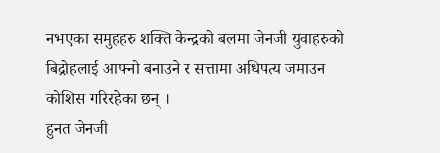नभएका समुहहरु शक्ति केन्द्रको बलमा जेनजी युवाहरुको बिद्रोहलाई आफ्नो बनाउने र सत्तामा अधिपत्य जमाउन कोशिस गरिरहेका छन् ।
हुनत जेनजी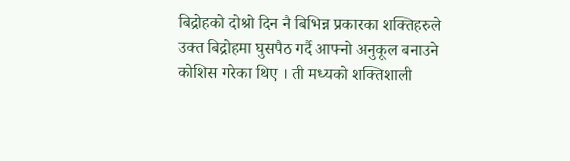बिद्रोहको दोश्रो दिन नै बिभिन्न प्रकारका शक्तिहरुले उक्त बिद्रोहमा घुसपैठ गर्दै आफ्नो अनुकूल बनाउने कोशिस गरेका थिए । ती मध्यको शक्तिशाली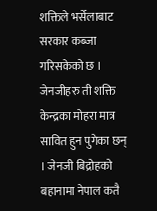शक्तिले भर्सेलाबाट सरकार कब्जा गरिसकेको छ । जेनजीहरु ती शक्ति केन्द्रका मोहरा मात्र सावित हुन पुगेका छन् । जेनजी बिद्रोहको बहानामा नेपाल कतै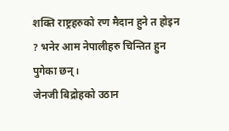शक्ति राष्ट्रहरुको रण मैदान हुने त होइन ? भनेर आम नेपालीहरु चिन्तित हुन पुगेका छन् ।
जेनजी बिद्रोहको उठान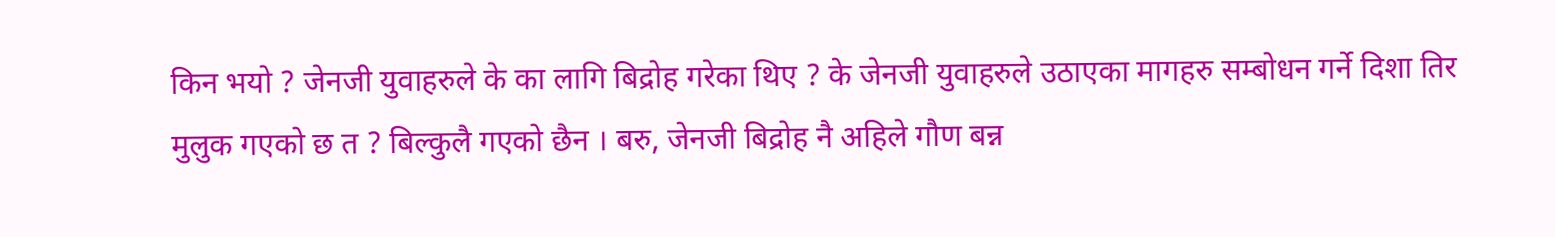किन भयो ? जेनजी युवाहरुले के का लागि बिद्रोह गरेका थिए ? के जेनजी युवाहरुले उठाएका मागहरु सम्बोधन गर्ने दिशा तिर मुलुक गएको छ त ? बिल्कुलै गएको छैन । बरु, जेनजी बिद्रोह नै अहिले गौण बन्न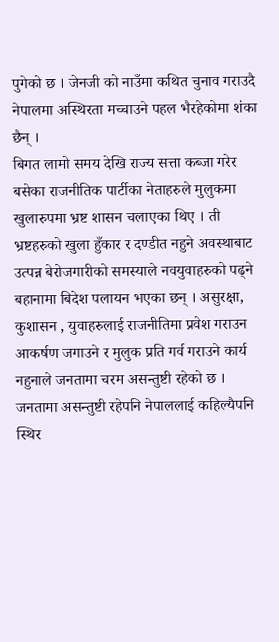पुगेको छ । जेनजी को नाउँमा कथित चुनाव गराउदै नेपालमा अस्थिरता मच्चाउने पहल भैरहेकोमा शंका छैन् ।
बिगत लामो समय देखि राज्य सत्ता कब्जा गरेर बसेका राजनीतिक पार्टीका नेताहरुले मुलुकमा खुलारुपमा भ्रष्ट शासन चलाएका थिए । ती भ्रष्टहरुको खुला हुँकार र दण्डीत नहुने अवस्थाबाट उत्पन्न बेरोजगारीको समस्याले नवयुवाहरुको पढ्ने बहानामा बिदेश पलायन भएका छन् । असुरक्षा, कुशासन , युवाहरुलाई राजनीतिमा प्रवेश गराउन आकर्षण जगाउने र मुलुक प्रति गर्व गराउने कार्य नहुनाले जनतामा चरम असन्तुष्टी रहेको छ ।
जनतामा असन्तुष्टी रहेपनि नेपाललाई कहिल्यैपनि स्थिर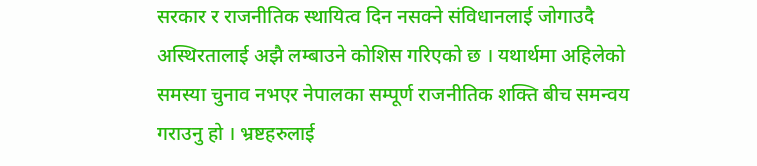सरकार र राजनीतिक स्थायित्व दिन नसक्ने संविधानलाई जोगाउदै अस्थिरतालाई अझै लम्बाउने कोशिस गरिएको छ । यथार्थमा अहिलेको समस्या चुनाव नभएर नेपालका सम्पूर्ण राजनीतिक शक्ति बीच समन्वय गराउनु हो । भ्रष्टहरुलाई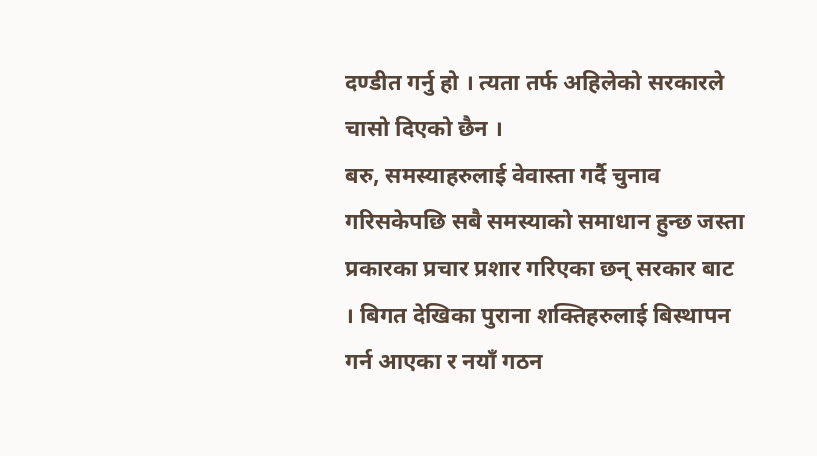दण्डीत गर्नु हो । त्यता तर्फ अहिलेको सरकारले चासो दिएको छैन ।
बरु, समस्याहरुलाई वेवास्ता गर्दै चुनाव गरिसकेपछि सबै समस्याको समाधान हुन्छ जस्ता प्रकारका प्रचार प्रशार गरिएका छन् सरकार बाट । बिगत देखिका पुराना शक्तिहरुलाई बिस्थापन गर्न आएका र नयाँ गठन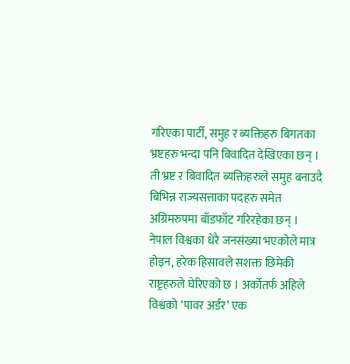गरिएका पार्टी, समुह र ब्यक्तिहरु बिगतका भ्रष्टहरु भन्दा पनि बिवादित देखिएका छन् । ती भ्रष्ट र बिवादित ब्यक्तिहरुले समुह बनाउदै बिभिन्न राज्यसत्ताका पदहरु समेत अग्रिमरुपमा बाँडफाँट गरिरहेका छन् ।
नेपाल विश्वका धेरै जनसंख्या भएकोले मात्र होइन, हरेक हिसावले सशक्त छिमेकी राष्ट्रहरुले घेरिएको छ । अर्कोतर्फ अहिले विश्वको ‘पावर अर्डर’ एक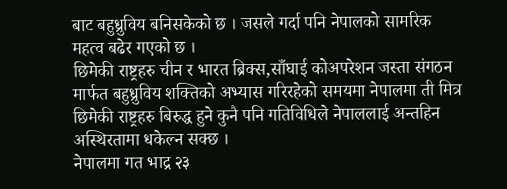बाट बहुध्रुविय बनिसकेको छ । जसले गर्दा पनि नेपालको सामरिक महत्व बढेर गएको छ ।
छिमेकी राष्ट्रहरु चीन र भारत ब्रिक्स,साँघाई कोअपरेशन जस्ता संगठन मार्फत बहुध्रुविय शक्तिको अभ्यास गरिरहेको समयमा नेपालमा ती मित्र छिमेकी राष्ट्रहरु बिरुद्ध हुने कुनै पनि गतिविधिले नेपाललाई अन्तहिन अस्थिरतामा धकेल्न सक्छ ।
नेपालमा गत भाद्र २३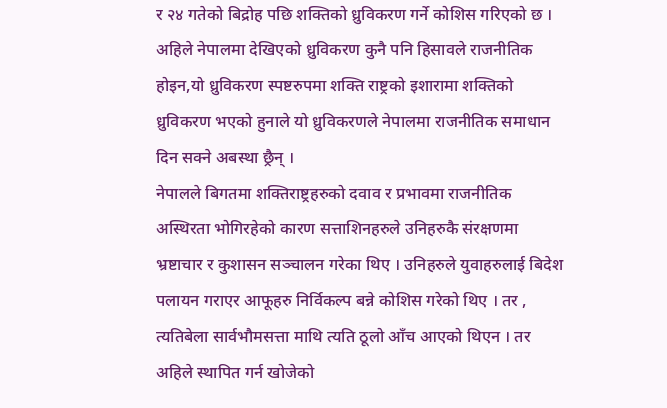र २४ गतेको बिद्रोह पछि शक्तिको ध्रुविकरण गर्ने कोशिस गरिएको छ । अहिले नेपालमा देखिएको ध्रुविकरण कुनै पनि हिसावले राजनीतिक होइन,यो ध्रुविकरण स्पष्टरुपमा शक्ति राष्ट्रको इशारामा शक्तिको ध्रुविकरण भएको हुनाले यो ध्रुविकरणले नेपालमा राजनीतिक समाधान दिन सक्ने अबस्था छ्रैन् ।
नेपालले बिगतमा शक्तिराष्ट्रहरुको दवाव र प्रभावमा राजनीतिक अस्थिरता भोगिरहेको कारण सत्ताशिनहरुले उनिहरुकै संरक्षणमा भ्रष्टाचार र कुशासन सञ्चालन गरेका थिए । उनिहरुले युवाहरुलाई बिदेश पलायन गराएर आफूहरु निर्विकल्प बन्ने कोशिस गरेको थिए । तर , त्यतिबेला सार्वभौमसत्ता माथि त्यति ठूलो आँच आएको थिएन । तर अहिले स्थापित गर्न खोजेको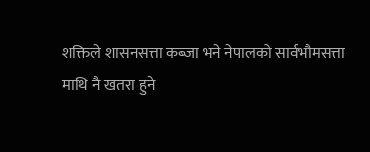शक्तिले शासनसत्ता कब्जा भने नेपालको सार्वभौमसत्ता माथि नै खतरा हुने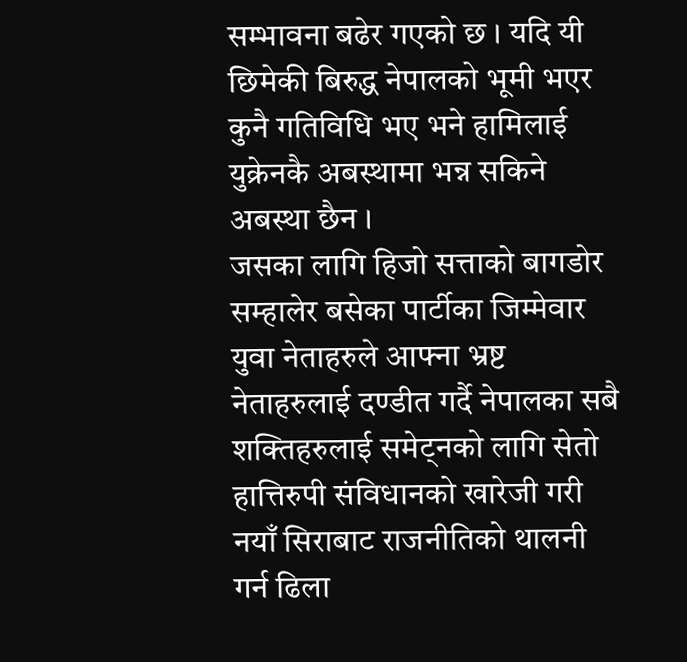सम्भावना बढेर गएको छ । यदि यी छिमेकी बिरुद्ध नेपालको भूमी भएर कुनै गतिविधि भए भने हामिलाई युक्रेनकै अबस्थामा भन्न सकिने अबस्था छैन ।
जसका लागि हिजो सत्ताको बागडोर सम्हालेर बसेका पार्टीका जिम्मेवार युवा नेताहरुले आफ्ना भ्रष्ट नेताहरुलाई दण्डीत गर्दै नेपालका सबै शक्तिहरुलाई समेट्नको लागि सेतो हात्तिरुपी संविधानको खारेजी गरी नयाँ सिराबाट राजनीतिको थालनी गर्न ढिला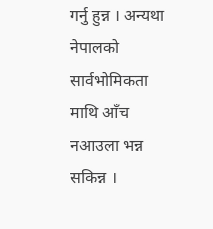गर्नु हुन्न । अन्यथा नेपालको सार्वभोमिकता माथि आँच नआउला भन्न सकिन्न ।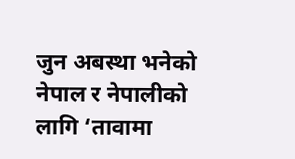जुन अबस्था भनेको नेपाल र नेपालीको लागि ‘तावामा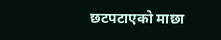छटपटाएको माछा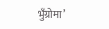भुँग्रोमा’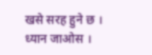खसे सरह हुने छ । ध्यान जाओस ।